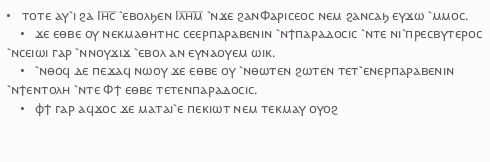•   ⲧⲟⲧⲉ ⲁⲩ⳿ⲓ ϩⲁ Ⲓⲏ̅ⲥ̅ ⳿ⲉⲃⲟⲗϧⲉⲛ Ⲓⲗ̅ⲏ̅ⲙ̅ ⳿ⲛϫⲉ ϩⲁⲛⲪⲁⲣⲓⲥⲉⲟⲥ ⲛⲉⲙ ϩⲁⲛⲥⲁϧ ⲉⲩϫⲱ ⳿ⲙⲙⲟⲥ.
    •   ϫⲉ ⲉⲑⲃⲉ ⲟⲩ ⲛⲉⲕⲙⲁⲑⲏⲧⲏⲥ ⲥⲉⲉⲣⲡⲁⲣⲁⲃⲉⲛⲓⲛ ⳿ⲛϯⲡⲁⲣⲁⲇⲟⲥⲓⲥ ⳿ⲛⲧⲉ ⲛⲓ⳿ⲡⲣⲉⲥⲃⲩⲧⲉⲣⲟⲥ ⳿ⲛⲥⲉⲓⲱⲓ ⲅⲁⲣ ⳿ⲛⲛⲟⲩϫⲓϫ ⳿ⲉⲃⲟⲗ ⲁⲛ ⲉⲩⲛⲁⲟⲩⲉⲙ ⲱⲓⲕ.
    •   ⳿ⲛⲑⲟϥ ⲇⲉ ⲡⲉϫⲁϥ ⲛⲱⲟⲩ ϫⲉ ⲉⲑⲃⲉ ⲟⲩ ⳿ⲛⲑⲱⲧⲉⲛ ϩⲱⲧⲉⲛ ⲧⲉⲧ⳿ⲉⲛⲉⲣⲡⲁⲣⲁⲃⲉⲛⲓⲛ ⳿ⲛϯⲉⲛⲧⲟⲗⲏ ⳿ⲛⲧⲉ Ⲫϯ ⲉⲑⲃⲉ ⲧⲉⲧⲉⲛⲡⲁⲣⲁⲇⲟⲥⲓⲥ.
    •   ⲫϯ ⲅⲁⲣ ⲁϥϫⲟⲥ ϫⲉ ⲙⲁⲧⲁⲓ⳿ⲉ ⲡⲉⲕⲓⲱⲧ ⲛⲉⲙ ⲧⲉⲕⲙⲁⲩ ⲟⲩⲟϩ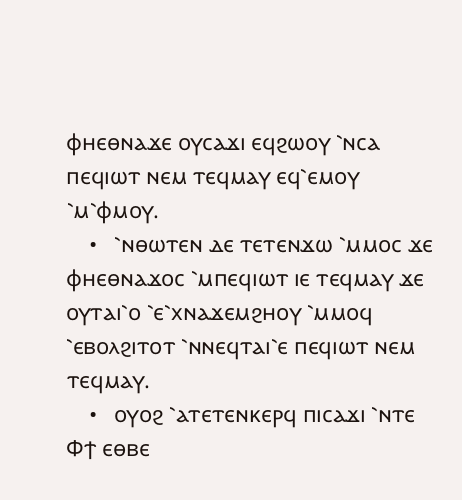ⲫⲏⲉⲑⲛⲁϫⲉ ⲟⲩⲥⲁϫⲓ ⲉϥϩⲱⲟⲩ ⳿ⲛⲥⲁ ⲡⲉϥⲓⲱⲧ ⲛⲉⲙ ⲧⲉϥⲙⲁⲩ ⲉϥ⳿ⲉⲙⲟⲩ ⳿ⲙ⳿ⲫⲙⲟⲩ.
    •   ⳿ⲛⲑⲱⲧⲉⲛ ⲇⲉ ⲧⲉⲧⲉⲛϫⲱ ⳿ⲙⲙⲟⲥ ϫⲉ ⲫⲏⲉⲑⲛⲁϫⲟⲥ ⳿ⲙⲡⲉϥⲓⲱⲧ ⲓⲉ ⲧⲉϥⲙⲁⲩ ϫⲉ ⲟⲩⲧⲁⲓ⳿ⲟ ⳿ⲉ⳿ⲭⲛⲁϫⲉⲙϩⲏⲟⲩ ⳿ⲙⲙⲟϥ ⳿ⲉⲃⲟⲗϩⲓⲧⲟⲧ ⳿ⲛⲛⲉϥⲧⲁⲓ⳿ⲉ ⲡⲉϥⲓⲱⲧ ⲛⲉⲙ ⲧⲉϥⲙⲁⲩ.
    •   ⲟⲩⲟϩ ⳿ⲁⲧⲉⲧⲉⲛⲕⲉⲣϥ ⲡⲓⲥⲁϫⲓ ⳿ⲛⲧⲉ Ⲫϯ ⲉⲑⲃⲉ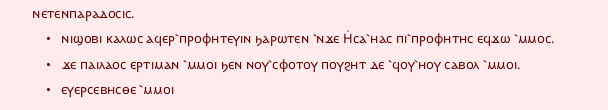ⲛⲉⲧⲉⲛⲡⲁⲣⲁⲇⲟⲥⲓⲥ.
    •   ⲛⲓϣⲟⲃⲓ ⲕⲁⲗⲱⲥ ⲁϥⲉⲣ⳿ⲡⲣⲟⲫⲏⲧⲉⲩⲓⲛ ϧⲁⲣⲱⲧⲉⲛ ⳿ⲛϫⲉ Ⲏ̇ⲥⲁ⳿ⲏⲁⲥ ⲡⲓ⳿ⲡⲣⲟⲫⲏⲧⲏⲥ ⲉϥϫⲱ ⳿ⲙⲙⲟⲥ.
    •   ϫⲉ ⲡⲁⲓⲗⲁⲟⲥ ⲉⲣⲧⲓⲙⲁⲛ ⳿ⲙⲙⲟⲓ ϧⲉⲛ ⲛⲟⲩ⳿ⲥⲫⲟⲧⲟⲩ ⲡⲟⲩϩⲏⲧ ⲇⲉ ⳿ϥⲟⲩ⳿ⲏⲟⲩ ⲥⲁⲃⲟⲗ ⳿ⲙⲙⲟⲓ.
    •   ⲉⲩⲉⲣⲥⲉⲃⲏⲥⲑⲉ ⳿ⲙⲙⲟⲓ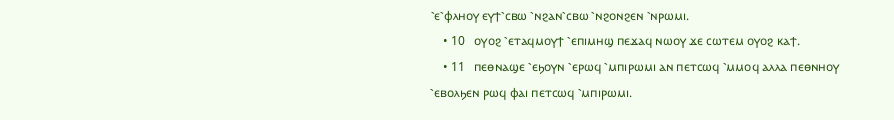⳿ⲉ⳿ⲫⲗⲏⲟⲩ ⲉⲩϯ⳿ⲥⲃⲱ ⳿ⲛϩⲁⲛ⳿ⲥⲃⲱ ⳿ⲛϩⲟⲛϩⲉⲛ ⳿ⲛⲣⲱⲙⲓ.
    • 10   ⲟⲩⲟϩ ⳿ⲉⲧⲁϥⲙⲟⲩϯ ⳿ⲉⲡⲓⲙⲏϣ ⲡⲉϫⲁϥ ⲛⲱⲟⲩ ϫⲉ ⲥⲱⲧⲉⲙ ⲟⲩⲟϩ ⲕⲁϯ.
    • 11   ⲡⲉⲑⲛⲁϣⲉ ⳿ⲉϧⲟⲩⲛ ⳿ⲉⲣⲱϥ ⳿ⲙⲡⲓⲣⲱⲙⲓ ⲁⲛ ⲡⲉⲧⲥⲱϥ ⳿ⲙⲙⲟϥ ⲁⲗⲗⲁ ⲡⲉⲑⲛⲏⲟⲩ ⳿ⲉⲃⲟⲗϧⲉⲛ ⲣⲱϥ ⲫⲁⲓ ⲡⲉⲧⲥⲱϥ ⳿ⲙⲡⲓⲣⲱⲙⲓ.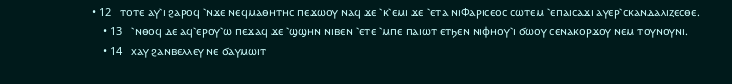• 12   ⲧⲟⲧⲉ ⲁⲩ⳿ⲓ ϩⲁⲣⲟϥ ⳿ⲛϫⲉ ⲛⲉϥⲙⲁⲑⲏⲧⲏⲥ ⲡⲉϫⲱⲟⲩ ⲛⲁϥ ϫⲉ ⳿ⲕ⳿ⲉⲙⲓ ϫⲉ ⳿ⲉⲧⲁ ⲛⲓⲪⲁⲣⲓⲥⲉⲟⲥ ⲥⲱⲧⲉⲙ ⳿ⲉⲡⲁⲓⲥⲁϫⲓ ⲁⲩⲉⲣ⳿ⲥⲕⲁⲛⲇⲁⲗⲓⲍⲉⲥⲑⲉ.
    • 13   ⳿ⲛⲑⲟϥ ⲇⲉ ⲁϥ⳿ⲉⲣⲟⲩ⳿ⲱ ⲡⲉϫⲁϥ ϫⲉ ⳿ϣϣⲏⲛ ⲛⲓⲃⲉⲛ ⳿ⲉⲧⲉ ⳿ⲙⲡⲉ ⲡⲁⲓⲱⲧ ⲉⲧϧⲉⲛ ⲛⲓⲫⲏⲟⲩ⳿ⲓ ϭⲱⲟⲩ ⲥⲉⲛⲁⲕⲟⲣϫⲟⲩ ⲛⲉⲙ ⲧⲟⲩⲛⲟⲩⲛⲓ.
    • 14   ⲭⲁⲩ ϩⲁⲛⲃⲉⲗⲗⲉⲩ ⲛⲉ ϭⲁⲩⲙⲱⲓⲧ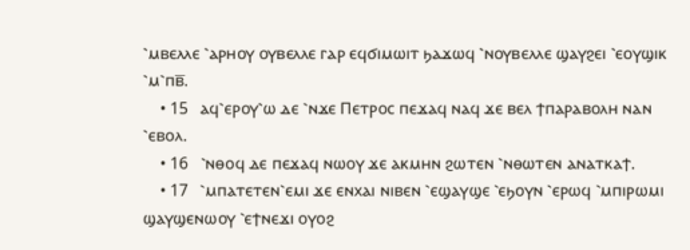⳿ⲙⲃⲉⲗⲗⲉ ⳿ⲁⲣⲏⲟⲩ ⲟⲩⲃⲉⲗⲗⲉ ⲅⲁⲣ ⲉϥϭⲓⲙⲱⲓⲧ ϧⲁϫⲱϥ ⳿ⲛⲟⲩⲃⲉⲗⲗⲉ ϣⲁⲩϩⲉⲓ ⳿ⲉⲟⲩϣⲓⲕ ⳿ⲙ⳿ⲡⲃ̅.
    • 15   ⲁϥ⳿ⲉⲣⲟⲩ⳿ⲱ ⲇⲉ ⳿ⲛϫⲉ Ⲡⲉⲧⲣⲟⲥ ⲡⲉϫⲁϥ ⲛⲁϥ ϫⲉ ⲃⲉⲗ ϯⲡⲁⲣⲁⲃⲟⲗⲏ ⲛⲁⲛ ⳿ⲉⲃⲟⲗ.
    • 16   ⳿ⲛⲑⲟϥ ⲇⲉ ⲡⲉϫⲁϥ ⲛⲱⲟⲩ ϫⲉ ⲁⲕⲙⲏⲛ ϩⲱⲧⲉⲛ ⳿ⲛⲑⲱⲧⲉⲛ ⲁⲛⲁⲧⲕⲁϯ.
    • 17   ⳿ⲙⲡⲁⲧⲉⲧⲉⲛ⳿ⲉⲙⲓ ϫⲉ ⲉⲛⲭⲁⲓ ⲛⲓⲃⲉⲛ ⳿ⲉϣⲁⲩϣⲉ ⳿ⲉϧⲟⲩⲛ ⳿ⲉⲣⲱϥ ⳿ⲙⲡⲓⲣⲱⲙⲓ ϣⲁⲩϣⲉⲛⲱⲟⲩ ⳿ⲉϯⲛⲉϫⲓ ⲟⲩⲟϩ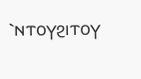⳿ⲛⲧⲟⲩϩⲓⲧⲟⲩ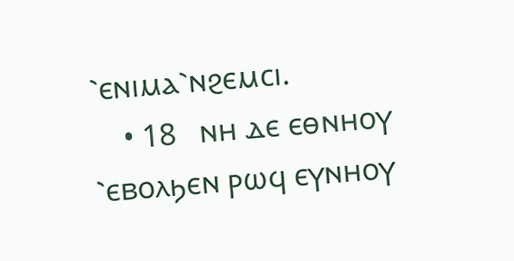⳿ⲉⲛⲓⲙⲁ⳿ⲛϩⲉⲙⲥⲓ.
    • 18   ⲛⲏ ⲇⲉ ⲉⲑⲛⲏⲟⲩ ⳿ⲉⲃⲟⲗϧⲉⲛ ⲣⲱϥ ⲉⲩⲛⲏⲟⲩ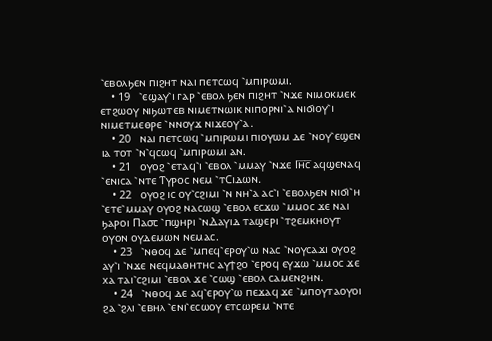⳿ⲉⲃⲟⲗϧⲉⲛ ⲡⲓϩⲏⲧ ⲛⲁⲓ ⲡⲉⲧⲥⲱϥ ⳿ⲙⲡⲓⲣⲱⲙⲓ.
    • 19   ⳿ⲉϣⲁⲩ⳿ⲓ ⲅⲁⲣ ⳿ⲉⲃⲟⲗ ϧⲉⲛ ⲡⲓϩⲏⲧ ⳿ⲛϫⲉ ⲛⲓⲙⲟⲕⲙⲉⲕ ⲉⲧϩⲱⲟⲩ ⲛⲓϧⲱⲧⲉⲃ ⲛⲓⲙⲉⲧⲛⲱⲓⲕ ⲛⲓⲡⲟⲣⲛⲓ⳿ⲁ ⲛⲓϭⲓⲟⲩ⳿ⲓ ⲛⲓⲙⲉⲧⲙⲉⲑⲣⲉ ⳿ⲛⲛⲟⲩϫ ⲛⲓϫⲉⲟⲩ⳿ⲁ.
    • 20   ⲛⲁⲓ ⲡⲉⲧⲥⲱϥ ⳿ⲙⲡⲓⲣⲱⲙⲓ ⲡⲓⲟⲩⲱⲙ ⲇⲉ ⳿ⲛⲟⲩ⳿ⲉϣⲉⲛ ⲓⲁ ⲧⲟⲧ ⳿ⲛ⳿ϥⲥⲱϥ ⳿ⲙⲡⲓⲣⲱⲙⲓ ⲁⲛ.
    • 21   ⲟⲩⲟϩ ⳿ⲉⲧⲁϥ⳿ⲓ ⳿ⲉⲃⲟⲗ ⳿ⲙⲙⲁⲩ ⳿ⲛϫⲉ Ⲓⲏ̅ⲥ̅ ⲁϥϣⲉⲛⲁϥ ⳿ⲉⲛⲓⲥⲁ ⳿ⲛⲧⲉ Ⲧⲩⲣⲟⲥ ⲛⲉⲙ ⳿ⲧⲤⲓⲇⲱⲛ.
    • 22   ⲟⲩⲟϩ ⲓⲥ ⲟⲩ⳿ⲥϩⲓⲙⲓ ⳿ⲛ ⲛⲏ⳿ⲁ ⲁⲥ⳿ⲓ ⳿ⲉⲃⲟⲗϧⲉⲛ ⲛⲓϭⲓ⳿ⲏ ⳿ⲉⲧⲉ⳿ⲙⲙⲁⲩ ⲟⲩⲟϩ ⲛⲁⲥⲱϣ ⳿ⲉⲃⲟⲗ ⲉⲥϫⲱ ⳿ⲙⲙⲟⲥ ϫⲉ ⲛⲁⲓ ϧⲁⲣⲟⲓ Ⲡⲁ⳪ ⳿ⲡϣⲏⲣⲓ ⳿ⲛⲆⲁⲩⲓⲇ ⲧⲁϣⲉⲣⲓ ⳿ⲧϩⲉⲙⲕⲏⲟⲩⲧ ⲟⲩⲟⲛ ⲟⲩⲇⲉⲙⲱⲛ ⲛⲉⲙⲁⲥ.
    • 23   ⳿ⲛⲑⲟϥ ⲇⲉ ⳿ⲙⲡⲉϥ⳿ⲉⲣⲟⲩ⳿ⲱ ⲛⲁⲥ ⳿ⲛⲟⲩⲥⲁϫⲓ ⲟⲩⲟϩ ⲁⲩ⳿ⲓ ⳿ⲛϫⲉ ⲛⲉϥⲙⲁⲑⲏⲧⲏⲥ ⲁⲩϯϩⲟ ⳿ⲉⲣⲟϥ ⲉⲩϫⲱ ⳿ⲙⲙⲟⲥ ϫⲉ ⲭⲁ ⲧⲁⲓ⳿ⲥϩⲓⲙⲓ ⳿ⲉⲃⲟⲗ ϫⲉ ⳿ⲥⲱϣ ⳿ⲉⲃⲟⲗ ⲥⲁⲙⲉⲛϩⲏⲛ.
    • 24   ⳿ⲛⲑⲟϥ ⲇⲉ ⲁϥ⳿ⲉⲣⲟⲩ⳿ⲱ ⲡⲉϫⲁϥ ϫⲉ ⳿ⲙⲡⲟⲩⲧⲁⲟⲩⲟⲓ ϩⲁ ⳿ϩⲗⲓ ⳿ⲉⲃⲏⲗ ⳿ⲉⲛⲓ⳿ⲉⲥⲱⲟⲩ ⲉⲧⲥⲱⲣⲉⲙ ⳿ⲛⲧⲉ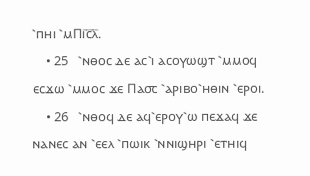⳿ⲡⲏⲓ ⳿ⲙⲠⲓ̅ⲥ̅ⲗ̅.
    • 25   ⳿ⲛⲑⲟⲥ ⲇⲉ ⲁⲥ⳿ⲓ ⲁⲥⲟⲩⲱϣⲧ ⳿ⲙⲙⲟϥ ⲉⲥϫⲱ ⳿ⲙⲙⲟⲥ ϫⲉ Ⲡⲁ⳪ ⳿ⲁⲣⲓⲃⲟ⳿ⲏⲑⲓⲛ ⳿ⲉⲣⲟⲓ.
    • 26   ⳿ⲛⲑⲟϥ ⲇⲉ ⲁϥ⳿ⲉⲣⲟⲩ⳿ⲱ ⲡⲉϫⲁϥ ϫⲉ ⲛⲁⲛⲉⲥ ⲁⲛ ⳿ⲉⲉⲗ ⳿ⲡⲱⲓⲕ ⳿ⲛⲛⲓϣⲏⲣⲓ ⳿ⲉⲧⲏⲓϥ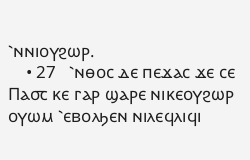⳿ⲛⲛⲓⲟⲩϩⲱⲣ.
    • 27   ⳿ⲛⲑⲟⲥ ⲇⲉ ⲡⲉϫⲁⲥ ϫⲉ ⲥⲉ Ⲡⲁ⳪ ⲕⲉ ⲅⲁⲣ ϣⲁⲣⲉ ⲛⲓⲕⲉⲟⲩϩⲱⲣ ⲟⲩⲱⲙ ⳿ⲉⲃⲟⲗϧⲉⲛ ⲛⲓⲗⲉϥⲗⲓϥⲓ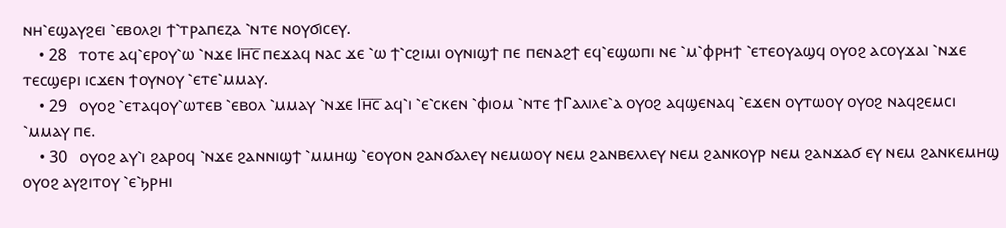ⲛⲏ⳿ⲉϣⲁⲩϩⲉⲓ ⳿ⲉⲃⲟⲗϩⲓ ϯ⳿ⲧⲣⲁⲡⲉⲍⲁ ⳿ⲛⲧⲉ ⲛⲟⲩϭⲓⲥⲉⲩ.
    • 28   ⲧⲟⲧⲉ ⲁϥ⳿ⲉⲣⲟⲩ⳿ⲱ ⳿ⲛϫⲉ Ⲓⲏ̅ⲥ̅ ⲡⲉϫⲁϥ ⲛⲁⲥ ϫⲉ ⳿ⲱ ϯ⳿ⲥϩⲓⲙⲓ ⲟⲩⲛⲓϣϯ ⲡⲉ ⲡⲉⲛⲁϩϯ ⲉϥ⳿ⲉϣⲱⲡⲓ ⲛⲉ ⳿ⲙ⳿ⲫⲣⲏϯ ⳿ⲉⲧⲉⲟⲩⲁϣϥ ⲟⲩⲟϩ ⲁⲥⲟⲩϫⲁⲓ ⳿ⲛϫⲉ ⲧⲉⲥϣⲉⲣⲓ ⲓⲥϫⲉⲛ ϯⲟⲩⲛⲟⲩ ⳿ⲉⲧⲉ⳿ⲙⲙⲁⲩ.
    • 29   ⲟⲩⲟϩ ⳿ⲉⲧⲁϥⲟⲩ⳿ⲱⲧⲉⲃ ⳿ⲉⲃⲟⲗ ⳿ⲙⲙⲁⲩ ⳿ⲛϫⲉ Ⲓⲏ̅ⲥ̅ ⲁϥ⳿ⲓ ⳿ⲉ⳿ⲥⲕⲉⲛ ⳿ⲫⲓⲟⲙ ⳿ⲛⲧⲉ ϯⲄⲁⲗⲓⲗⲉ⳿ⲁ ⲟⲩⲟϩ ⲁϥϣⲉⲛⲁϥ ⳿ⲉϫⲉⲛ ⲟⲩⲧⲱⲟⲩ ⲟⲩⲟϩ ⲛⲁϥϩⲉⲙⲥⲓ ⳿ⲙⲙⲁⲩ ⲡⲉ.
    • 30   ⲟⲩⲟϩ ⲁⲩ⳿ⲓ ϩⲁⲣⲟϥ ⳿ⲛϫⲉ ϩⲁⲛⲛⲓϣϯ ⳿ⲙⲙⲏϣ ⳿ⲉⲟⲩⲟⲛ ϩⲁⲛϭⲁⲗⲉⲩ ⲛⲉⲙⲱⲟⲩ ⲛⲉⲙ ϩⲁⲛⲃⲉⲗⲗⲉⲩ ⲛⲉⲙ ϩⲁⲛⲕⲟⲩⲣ ⲛⲉⲙ ϩⲁⲛϫⲁϭ ⲉⲩ ⲛⲉⲙ ϩⲁⲛⲕⲉⲙⲏϣ ⲟⲩⲟϩ ⲁⲩϩⲓⲧⲟⲩ ⳿ⲉ⳿ϧⲣⲏⲓ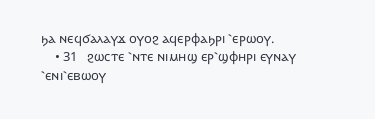ϧⲁ ⲛⲉϥϭⲁⲗⲁⲩϫ ⲟⲩⲟϩ ⲁϥⲉⲣⲫⲁϧⲣⲓ ⳿ⲉⲣⲱⲟⲩ.
    • 31   ϩⲱⲥⲧⲉ ⳿ⲛⲧⲉ ⲛⲓⲙⲏϣ ⲉⲣ⳿ϣⲫⲏⲣⲓ ⲉⲩⲛⲁⲩ ⳿ⲉⲛⲓ⳿ⲉⲃⲱⲟⲩ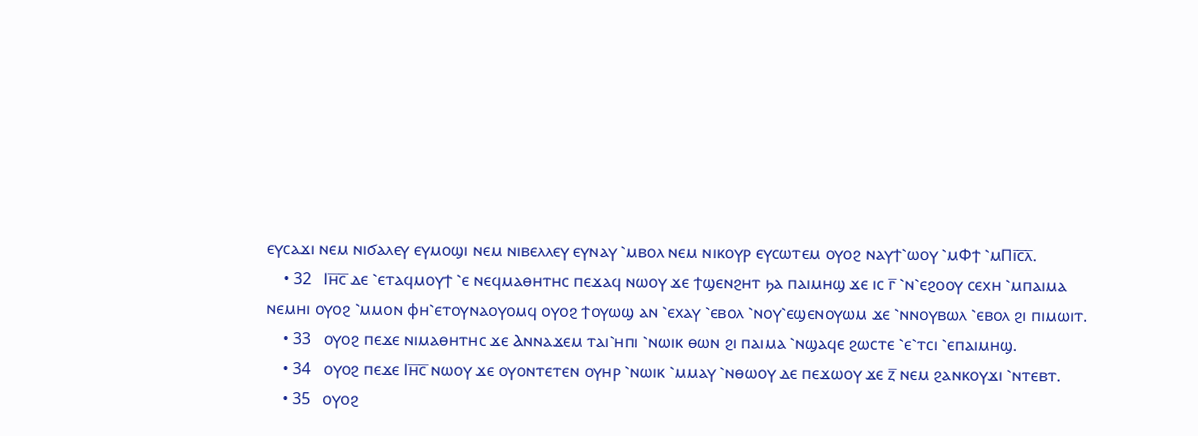ⲉⲩⲥⲁϫⲓ ⲛⲉⲙ ⲛⲓϭⲁⲗⲉⲩ ⲉⲩⲙⲟϣⲓ ⲛⲉⲙ ⲛⲓⲃⲉⲗⲗⲉⲩ ⲉⲩⲛⲁⲩ ⳿ⲙⲃⲟⲗ ⲛⲉⲙ ⲛⲓⲕⲟⲩⲣ ⲉⲩⲥⲱⲧⲉⲙ ⲟⲩⲟϩ ⲛⲁⲩϯ⳿ⲱⲟⲩ ⳿ⲙⲪϯ ⳿ⲙⲠⲓ̅ⲥ̅ⲗ̅.
    • 32   Ⲓⲏ̅ⲥ̅ ⲇⲉ ⳿ⲉⲧⲁϥⲙⲟⲩϯ ⳿ⲉ ⲛⲉϥⲙⲁⲑⲏⲧⲏⲥ ⲡⲉϫⲁϥ ⲛⲱⲟⲩ ϫⲉ ϯϣⲉⲛϩⲏⲧ ϧⲁ ⲡⲁⲓⲙⲏϣ ϫⲉ ⲓⲥ ⲅ̅ ⳿ⲛ⳿ⲉϩⲟⲟⲩ ⲥⲉⲭⲏ ⳿ⲙⲡⲁⲓⲙⲁ ⲛⲉⲙⲏⲓ ⲟⲩⲟϩ ⳿ⲙⲙⲟⲛ ⲫⲏ⳿ⲉⲧⲟⲩⲛⲁⲟⲩⲟⲙϥ ⲟⲩⲟϩ ϯⲟⲩⲱϣ ⲁⲛ ⳿ⲉⲭⲁⲩ ⳿ⲉⲃⲟⲗ ⳿ⲛⲟⲩ⳿ⲉϣⲉⲛⲟⲩⲱⲙ ϫⲉ ⳿ⲛⲛⲟⲩⲃⲱⲗ ⳿ⲉⲃⲟⲗ ϩⲓ ⲡⲓⲙⲱⲓⲧ.
    • 33   ⲟⲩⲟϩ ⲡⲉϫⲉ ⲛⲓⲙⲁⲑⲏⲧⲏⲥ ϫⲉ Ⲁⲛⲛⲁϫⲉⲙ ⲧⲁⲓ⳿ⲏⲡⲓ ⳿ⲛⲱⲓⲕ ⲑⲱⲛ ϩⲓ ⲡⲁⲓⲙⲁ ⳿ⲛϣⲁϥⲉ ϩⲱⲥⲧⲉ ⳿ⲉ⳿ⲧⲥⲓ ⳿ⲉⲡⲁⲓⲙⲏϣ.
    • 34   ⲟⲩⲟϩ ⲡⲉϫⲉ Ⲓⲏ̅ⲥ̅ ⲛⲱⲟⲩ ϫⲉ ⲟⲩⲟⲛⲧⲉⲧⲉⲛ ⲟⲩⲏⲣ ⳿ⲛⲱⲓⲕ ⳿ⲙⲙⲁⲩ ⳿ⲛⲑⲱⲟⲩ ⲇⲉ ⲡⲉϫⲱⲟⲩ ϫⲉ ⲍ̅ ⲛⲉⲙ ϩⲁⲛⲕⲟⲩϫⲓ ⳿ⲛⲧⲉⲃⲧ.
    • 35   ⲟⲩⲟϩ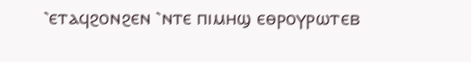⳿ⲉⲧⲁϥϩⲟⲛϩⲉⲛ ⳿ⲛⲧⲉ ⲡⲓⲙⲏϣ ⲉⲑⲣⲟⲩⲣⲱⲧⲉⲃ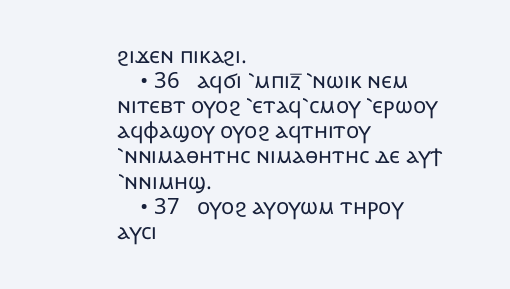ϩⲓϫⲉⲛ ⲡⲓⲕⲁϩⲓ.
    • 36   ⲁϥϭⲓ ⳿ⲙⲡⲓⲍ̅ ⳿ⲛⲱⲓⲕ ⲛⲉⲙ ⲛⲓⲧⲉⲃⲧ ⲟⲩⲟϩ ⳿ⲉⲧⲁϥ⳿ⲥⲙⲟⲩ ⳿ⲉⲣⲱⲟⲩ ⲁϥⲫⲁϣⲟⲩ ⲟⲩⲟϩ ⲁϥⲧⲏⲓⲧⲟⲩ ⳿ⲛⲛⲓⲙⲁⲑⲏⲧⲏⲥ ⲛⲓⲙⲁⲑⲏⲧⲏⲥ ⲇⲉ ⲁⲩϯ ⳿ⲛⲛⲓⲙⲏϣ.
    • 37   ⲟⲩⲟϩ ⲁⲩⲟⲩⲱⲙ ⲧⲏⲣⲟⲩ ⲁⲩⲥⲓ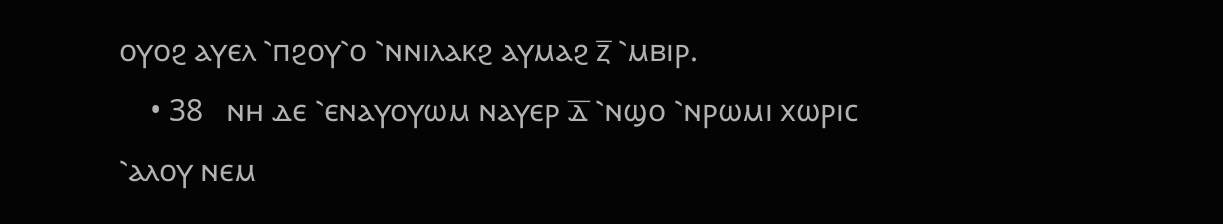ⲟⲩⲟϩ ⲁⲩⲉⲗ ⳿ⲡϩⲟⲩ⳿ⲟ ⳿ⲛⲛⲓⲗⲁⲕϩ ⲁⲩⲙⲁϩ ⲍ̅ ⳿ⲙⲃⲓⲣ.
    • 38   ⲛⲏ ⲇⲉ ⳿ⲉⲛⲁⲩⲟⲩⲱⲙ ⲛⲁⲩⲉⲣ ⲇ̅ ⳿ⲛϣⲟ ⳿ⲛⲣⲱⲙⲓ ⲭⲱⲣⲓⲥ ⳿ⲁⲗⲟⲩ ⲛⲉⲙ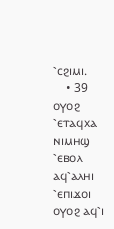⳿ⲥϩⲓⲙⲓ.
    • 39   ⲟⲩⲟϩ ⳿ⲉⲧⲁϥⲭⲁ ⲛⲓⲙⲏϣ ⳿ⲉⲃⲟⲗ ⲁϥ⳿ⲁⲗⲏⲓ ⳿ⲉⲡⲓϫⲟⲓ ⲟⲩⲟϩ ⲁϥ⳿ⲓ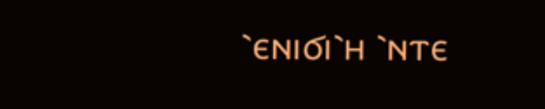⳿ⲉⲛⲓϭⲓ⳿ⲏ ⳿ⲛⲧⲉ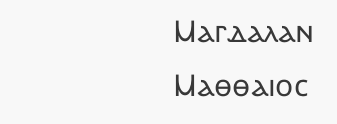Ⲙⲁⲅⲇⲁⲗⲁⲛ
Ⲙⲁⲑⲑⲁⲓⲟⲥ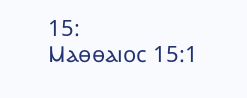15:
Ⲙⲁⲑⲑⲁⲓⲟⲥ 15:1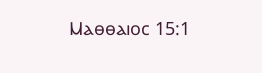Ⲙⲁⲑⲑⲁⲓⲟⲥ 15:1